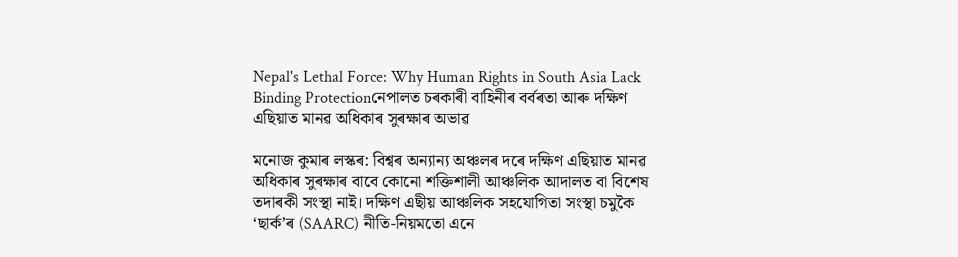Nepal's Lethal Force: Why Human Rights in South Asia Lack Binding Protectionনেপালত চৰকাৰী বাহিনীৰ বৰ্বৰতা আৰু দক্ষিণ এছিয়াত মানৱ অধিকাৰ সুৰক্ষাৰ অভাৱ

মনোজ কুমাৰ লস্কৰ: বিশ্বৰ অন্যান্য অঞ্চলৰ দৰে দক্ষিণ এছিয়াত মানৱ অধিকাৰ সুৰক্ষাৰ বাবে কোনো শক্তিশালী আঞ্চলিক আদালত বা বিশেষ তদাৰকী সংস্থা নাই। দক্ষিণ এছীয় আঞ্চলিক সহযোগিতা সংস্থা চমুকৈ ‘ছাৰ্ক’ৰ (SAARC) নীতি-নিয়মতো এনে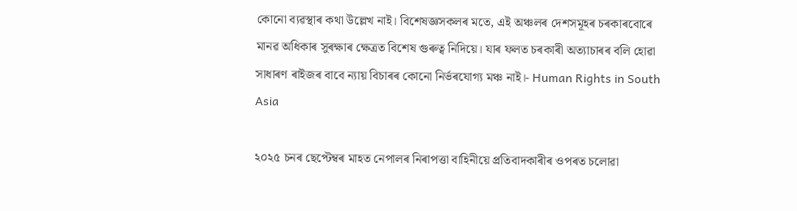কোনো ব্যৱস্থাৰ কথা উল্লেখ নাই। বিশেষজ্ঞসকলৰ মতে, এই অঞ্চলৰ দেশসমূহৰ চৰকাৰবোৰে মানৱ অধিকাৰ সুৰক্ষাৰ ক্ষেত্ৰত বিশেষ গুৰুত্ব নিদিয়ে। যাৰ ফলত চৰকাৰী অত্যাচাৰৰ বলি হোৱা সাধাৰণ ৰাইজৰ বাবে ন্যায় বিচাৰৰ কোনো নিৰ্ভৰযোগ্য মঞ্চ নাই।- Human Rights in South Asia

২০২৫ চনৰ ছেপ্টেম্বৰ মাহত নেপালৰ নিৰাপত্তা বাহিনীয়ে প্ৰতিবাদকাৰীৰ ওপৰত চলোৱা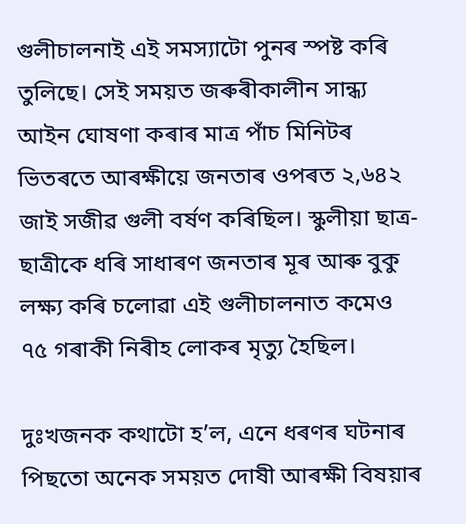গুলীচালনাই এই সমস্যাটো পুনৰ স্পষ্ট কৰি তুলিছে। সেই সময়ত জৰুৰীকালীন সান্ধ্য আইন ঘোষণা কৰাৰ মাত্ৰ পাঁচ মিনিটৰ ভিতৰতে আৰক্ষীয়ে জনতাৰ ওপৰত ২,৬৪২ জাই সজীৱ গুলী বৰ্ষণ কৰিছিল। স্কুলীয়া ছাত্ৰ-ছাত্ৰীকে ধৰি সাধাৰণ জনতাৰ মূৰ আৰু বুকু লক্ষ্য কৰি চলোৱা এই গুলীচালনাত কমেও ৭৫ গৰাকী নিৰীহ লোকৰ মৃত্যু হৈছিল।

দুঃখজনক কথাটো হ’ল, এনে ধৰণৰ ঘটনাৰ পিছতো অনেক সময়ত দোষী আৰক্ষী বিষয়াৰ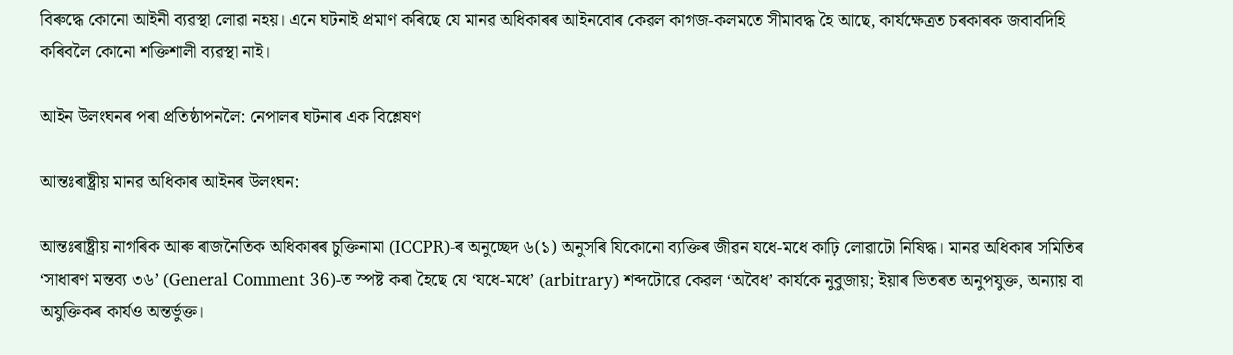বিৰুদ্ধে কোনো আইনী ব্যৱস্থা লোৱা নহয়। এনে ঘটনাই প্ৰমাণ কৰিছে যে মানৱ অধিকাৰৰ আইনবোৰ কেৱল কাগজ-কলমতে সীমাবদ্ধ হৈ আছে, কাৰ্যক্ষেত্ৰত চৰকাৰক জবাবদিহি কৰিবলৈ কোনো শক্তিশালী ব্যৱস্থা নাই।

আইন উলংঘনৰ পৰা প্ৰতিষ্ঠাপনলৈ: নেপালৰ ঘটনাৰ এক বিশ্লেষণ

আন্তঃৰাষ্ট্ৰীয় মানৱ অধিকাৰ আইনৰ উলংঘন:

আন্তঃৰাষ্ট্ৰীয় নাগৰিক আৰু ৰাজনৈতিক অধিকাৰৰ চুক্তিনামা (ICCPR)-ৰ অনুচ্ছেদ ৬(১) অনুসৰি যিকোনো ব্যক্তিৰ জীৱন যধে-মধে কাঢ়ি লোৱাটো নিষিদ্ধ। মানৱ অধিকাৰ সমিতিৰ ‘সাধাৰণ মন্তব্য ৩৬’ (General Comment 36)-ত স্পষ্ট কৰা হৈছে যে ‘যধে-মধে’ (arbitrary) শব্দটোৱে কেৱল ‘অবৈধ’ কাৰ্যকে নুবুজায়; ইয়াৰ ভিতৰত অনুপযুক্ত, অন্যায় বা অযুক্তিকৰ কাৰ্যও অন্তৰ্ভুক্ত।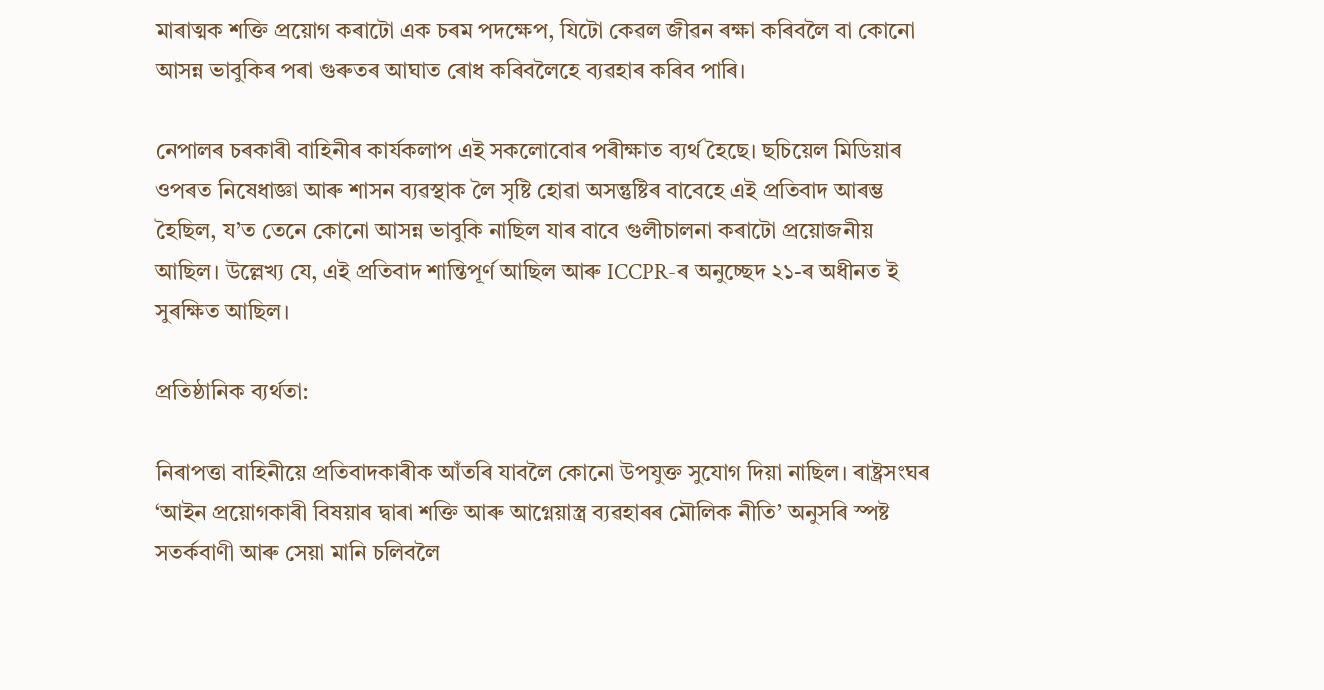মাৰাত্মক শক্তি প্ৰয়োগ কৰাটো এক চৰম পদক্ষেপ, যিটো কেৱল জীৱন ৰক্ষা কৰিবলৈ বা কোনো আসন্ন ভাবুকিৰ পৰা গুৰুতৰ আঘাত ৰোধ কৰিবলৈহে ব্যৱহাৰ কৰিব পাৰি।

নেপালৰ চৰকাৰী বাহিনীৰ কাৰ্যকলাপ এই সকলোবোৰ পৰীক্ষাত ব্যৰ্থ হৈছে। ছচিয়েল মিডিয়াৰ ওপৰত নিষেধাজ্ঞা আৰু শাসন ব্যৱস্থাক লৈ সৃষ্টি হোৱা অসন্তুষ্টিৰ বাবেহে এই প্ৰতিবাদ আৰম্ভ হৈছিল, য’ত তেনে কোনো আসন্ন ভাবুকি নাছিল যাৰ বাবে গুলীচালনা কৰাটো প্ৰয়োজনীয় আছিল। উল্লেখ্য যে, এই প্ৰতিবাদ শান্তিপূৰ্ণ আছিল আৰু ICCPR-ৰ অনুচ্ছেদ ২১-ৰ অধীনত ই সুৰক্ষিত আছিল।

প্ৰতিষ্ঠানিক ব্যৰ্থতা:

নিৰাপত্তা বাহিনীয়ে প্ৰতিবাদকাৰীক আঁতৰি যাবলৈ কোনো উপযুক্ত সুযোগ দিয়া নাছিল। ৰাষ্ট্ৰসংঘৰ ‘আইন প্ৰয়োগকাৰী বিষয়াৰ দ্বাৰা শক্তি আৰু আগ্নেয়াস্ত্ৰ ব্যৱহাৰৰ মৌলিক নীতি’ অনুসৰি স্পষ্ট সতৰ্কবাণী আৰু সেয়া মানি চলিবলৈ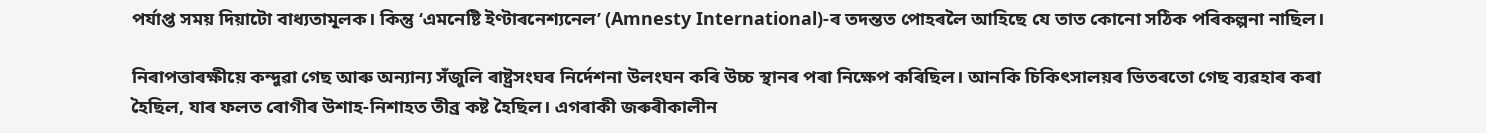পৰ্যাপ্ত সময় দিয়াটো বাধ্যতামূলক। কিন্তু ‘এমনেষ্টি ইণ্টাৰনেশ্যনেল’ (Amnesty International)-ৰ তদন্তত পোহৰলৈ আহিছে যে তাত কোনো সঠিক পৰিকল্পনা নাছিল।

নিৰাপত্তাৰক্ষীয়ে কন্দুৱা গেছ আৰু অন্যান্য সঁজুলি ৰাষ্ট্ৰসংঘৰ নিৰ্দেশনা উলংঘন কৰি উচ্চ স্থানৰ পৰা নিক্ষেপ কৰিছিল। আনকি চিকিৎসালয়ৰ ভিতৰতো গেছ ব্যৱহাৰ কৰা হৈছিল, যাৰ ফলত ৰোগীৰ উশাহ-নিশাহত তীব্ৰ কষ্ট হৈছিল। এগৰাকী জৰুৰীকালীন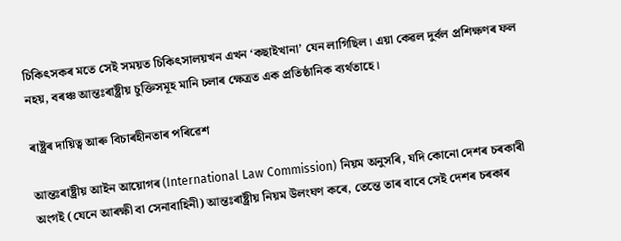চিকিৎসকৰ মতে সেই সময়ত চিকিৎসালয়খন এখন ‘কছাইখানা’ যেন লাগিছিল। এয়া কেৱল দুৰ্বল প্ৰশিক্ষণৰ ফল নহয়, বৰঞ্চ আন্তঃৰাষ্ট্ৰীয় চুক্তিসমূহ মানি চলাৰ ক্ষেত্ৰত এক প্ৰতিষ্ঠানিক ব্যৰ্থতাহে।

ৰাষ্ট্ৰৰ দায়িত্ব আৰু বিচাৰহীনতাৰ পৰিৱেশ

আন্তঃৰাষ্ট্ৰীয় আইন আয়োগৰ (International Law Commission) নিয়ম অনুসৰি, যদি কোনো দেশৰ চৰকাৰী অংগই (যেনে আৰক্ষী বা সেনাবাহিনী) আন্তঃৰাষ্ট্ৰীয় নিয়ম উলংঘণ কৰে, তেন্তে তাৰ বাবে সেই দেশৰ চৰকাৰ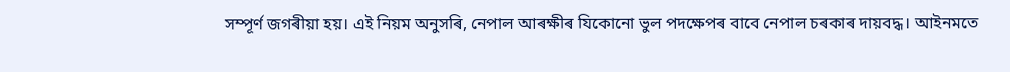সম্পূৰ্ণ জগৰীয়া হয়। এই নিয়ম অনুসৰি, নেপাল আৰক্ষীৰ যিকোনো ভুল পদক্ষেপৰ বাবে নেপাল চৰকাৰ দায়বদ্ধ। আইনমতে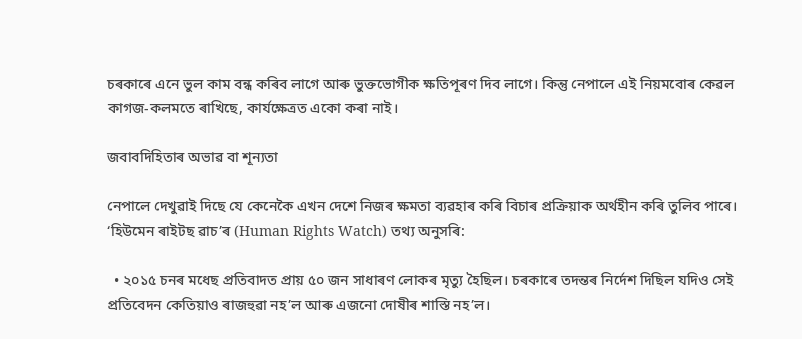চৰকাৰে এনে ভুল কাম বন্ধ কৰিব লাগে আৰু ভুক্তভোগীক ক্ষতিপূৰণ দিব লাগে। কিন্তু নেপালে এই নিয়মবোৰ কেৱল কাগজ-কলমতে ৰাখিছে, কাৰ্যক্ষেত্ৰত একো কৰা নাই।

জবাবদিহিতাৰ অভাৱ বা শূন্যতা

নেপালে দেখুৱাই দিছে যে কেনেকৈ এখন দেশে নিজৰ ক্ষমতা ব্যৱহাৰ কৰি বিচাৰ প্ৰক্ৰিয়াক অৰ্থহীন কৰি তুলিব পাৰে। ‘হিউমেন ৰাইটছ ৱাচ’ৰ (Human Rights Watch) তথ্য অনুসৰি:

  • ২০১৫ চনৰ মধেছ প্ৰতিবাদত প্ৰায় ৫০ জন সাধাৰণ লোকৰ মৃত্যু হৈছিল। চৰকাৰে তদন্তৰ নিৰ্দেশ দিছিল যদিও সেই প্ৰতিবেদন কেতিয়াও ৰাজহুৱা নহ’ল আৰু এজনো দোষীৰ শাস্তি নহ’ল।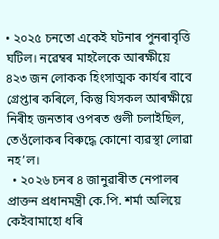• ২০২৫ চনতো একেই ঘটনাৰ পুনৰাবৃত্তি ঘটিল। নৱেম্বৰ মাহলৈকে আৰক্ষীয়ে ৪২৩ জন লোকক হিংসাত্মক কাৰ্যৰ বাবে গ্ৰেপ্তাৰ কৰিলে, কিন্তু যিসকল আৰক্ষীয়ে নিৰীহ জনতাৰ ওপৰত গুলী চলাইছিল, তেওঁলোকৰ বিৰুদ্ধে কোনো ব্যৱস্থা লোৱা নহ’ল।
  • ২০২৬ চনৰ ৪ জানুৱাৰীত নেপালৰ প্ৰাক্তন প্ৰধানমন্ত্ৰী কে.পি. শৰ্মা অলিয়ে কেইবামাহো ধৰি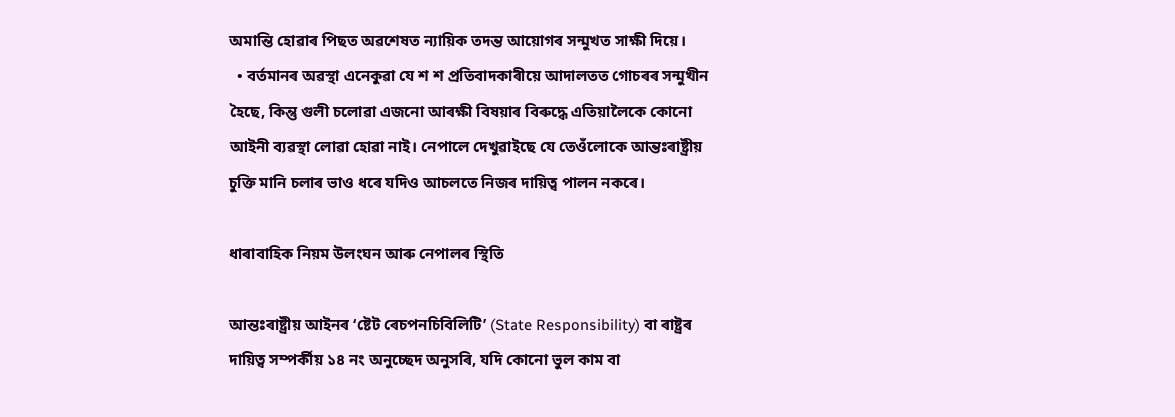অমান্তি হোৱাৰ পিছত অৱশেষত ন্যায়িক তদন্ত আয়োগৰ সন্মুখত সাক্ষী দিয়ে।
  • বৰ্তমানৰ অৱস্থা এনেকুৱা যে শ শ প্ৰতিবাদকাৰীয়ে আদালতত গোচৰৰ সন্মুখীন হৈছে, কিন্তু গুলী চলোৱা এজনো আৰক্ষী বিষয়াৰ বিৰুদ্ধে এতিয়ালৈকে কোনো আইনী ব্যৱস্থা লোৱা হোৱা নাই। নেপালে দেখুৱাইছে যে তেওঁলোকে আন্তঃৰাষ্ট্ৰীয় চুক্তি মানি চলাৰ ভাও ধৰে যদিও আচলতে নিজৰ দায়িত্ব পালন নকৰে।

ধাৰাবাহিক নিয়ম উলংঘন আৰু নেপালৰ স্থিতি

আন্তঃৰাষ্ট্ৰীয় আইনৰ ‘ষ্টেট ৰেচপনচিবিলিটি’ (State Responsibility) বা ৰাষ্ট্ৰৰ দায়িত্ব সম্পৰ্কীয় ১৪ নং অনুচ্ছেদ অনুসৰি, যদি কোনো ভুল কাম বা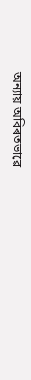অন্যায় অবিৰতভাৱে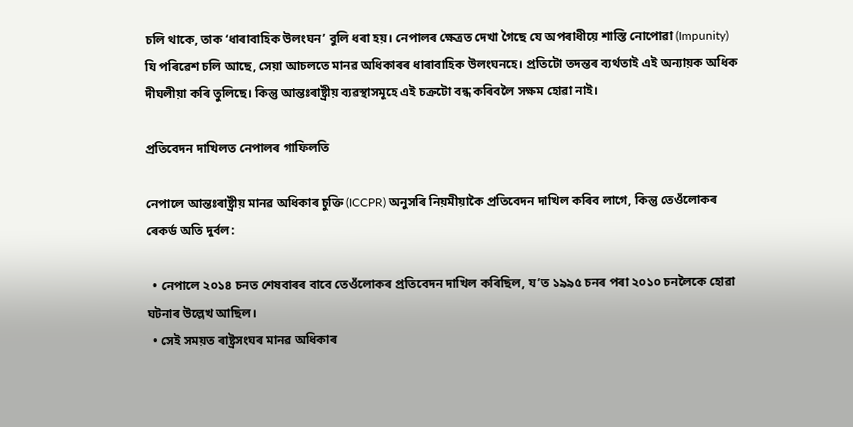চলি থাকে, তাক ‘ধাৰাবাহিক উলংঘন’ বুলি ধৰা হয়। নেপালৰ ক্ষেত্ৰত দেখা গৈছে যে অপৰাধীয়ে শাস্তি নোপোৱা (Impunity) যি পৰিৱেশ চলি আছে, সেয়া আচলতে মানৱ অধিকাৰৰ ধাৰাবাহিক উলংঘনহে। প্ৰতিটো তদন্তৰ ব্যৰ্থতাই এই অন্যায়ক অধিক দীঘলীয়া কৰি তুলিছে। কিন্তু আন্তঃৰাষ্ট্ৰীয় ব্যৱস্থাসমূহে এই চক্ৰটো বন্ধ কৰিবলৈ সক্ষম হোৱা নাই।

প্ৰতিবেদন দাখিলত নেপালৰ গাফিলতি

নেপালে আন্তঃৰাষ্ট্ৰীয় মানৱ অধিকাৰ চুক্তি (ICCPR) অনুসৰি নিয়মীয়াকৈ প্ৰতিবেদন দাখিল কৰিব লাগে, কিন্তু তেওঁলোকৰ ৰেকৰ্ড অতি দুৰ্বল:

  • নেপালে ২০১৪ চনত শেষবাৰৰ বাবে তেওঁলোকৰ প্ৰতিবেদন দাখিল কৰিছিল, য’ত ১৯৯৫ চনৰ পৰা ২০১০ চনলৈকে হোৱা ঘটনাৰ উল্লেখ আছিল।
  • সেই সময়ত ৰাষ্ট্ৰসংঘৰ মানৱ অধিকাৰ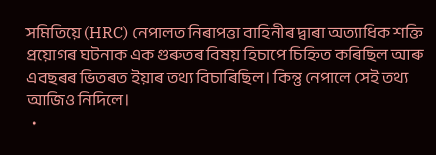সমিতিয়ে (HRC) নেপালত নিৰাপত্তা বাহিনীৰ দ্বাৰা অত্যাধিক শক্তি প্ৰয়োগৰ ঘটনাক এক গুৰুতৰ বিষয় হিচাপে চিহ্নিত কৰিছিল আৰু এবছৰৰ ভিতৰত ইয়াৰ তথ্য বিচাৰিছিল। কিন্তু নেপালে সেই তথ্য আজিও নিদিলে।
  •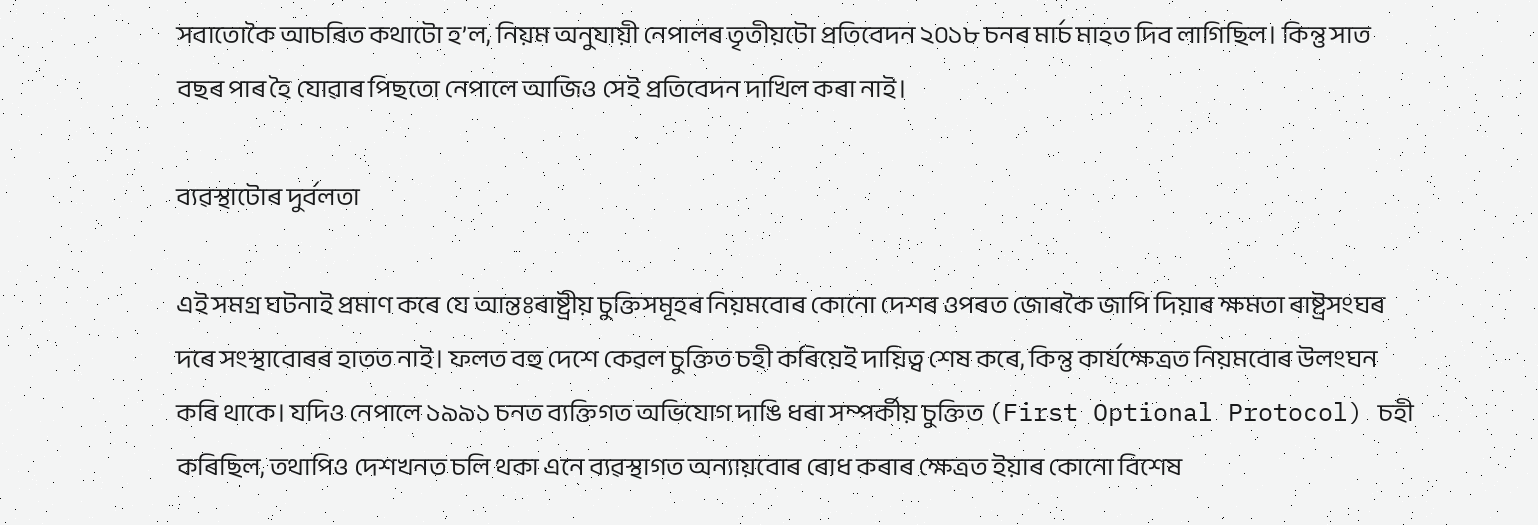সবাতোকৈ আচৰিত কথাটো হ’ল, নিয়ম অনুযায়ী নেপালৰ তৃতীয়টো প্ৰতিবেদন ২০১৮ চনৰ মাৰ্চ মাহত দিব লাগিছিল। কিন্তু সাত বছৰ পাৰ হৈ যোৱাৰ পিছতো নেপালে আজিও সেই প্ৰতিবেদন দাখিল কৰা নাই।

ব্যৱস্থাটোৰ দুৰ্বলতা

এই সমগ্ৰ ঘটনাই প্ৰমাণ কৰে যে আন্তঃৰাষ্ট্ৰীয় চুক্তিসমূহৰ নিয়মবোৰ কোনো দেশৰ ওপৰত জোৰকৈ জাপি দিয়াৰ ক্ষমতা ৰাষ্ট্ৰসংঘৰ দৰে সংস্থাবোৰৰ হাতত নাই। ফলত বহু দেশে কেৱল চুক্তিত চহী কৰিয়েই দায়িত্ব শেষ কৰে, কিন্তু কাৰ্যক্ষেত্ৰত নিয়মবোৰ উলংঘন কৰি থাকে। যদিও নেপালে ১৯৯১ চনত ব্যক্তিগত অভিযোগ দাঙি ধৰা সম্পৰ্কীয় চুক্তিত (First Optional Protocol) চহী কৰিছিল, তথাপিও দেশখনত চলি থকা এনে ব্যৱস্থাগত অন্যায়বোৰ ৰোধ কৰাৰ ক্ষেত্ৰত ইয়াৰ কোনো বিশেষ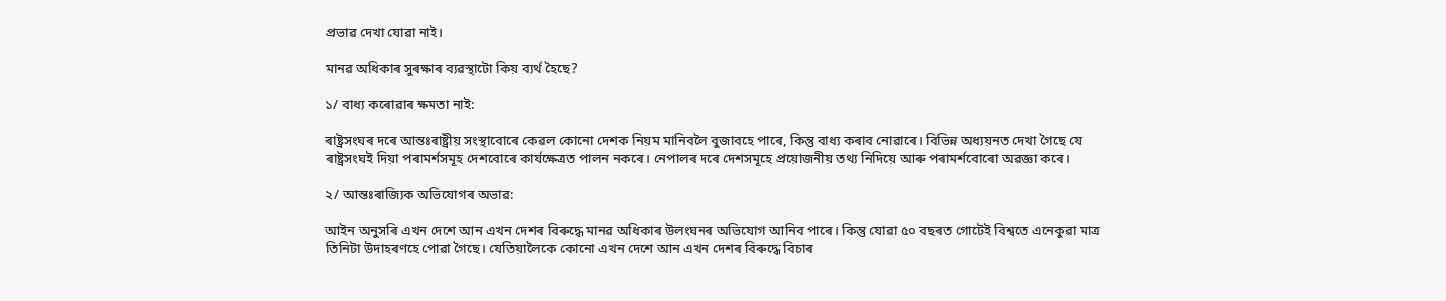প্ৰভাৱ দেখা যোৱা নাই।

মানৱ অধিকাৰ সুৰক্ষাৰ ব্যৱস্থাটো কিয় ব্যৰ্থ হৈছে?

১/ বাধ্য কৰোৱাৰ ক্ষমতা নাই:

ৰাষ্ট্ৰসংঘৰ দৰে আন্তঃৰাষ্ট্ৰীয় সংস্থাবোৰে কেৱল কোনো দেশক নিয়ম মানিবলৈ বুজাবহে পাৰে, কিন্তু বাধ্য কৰাব নোৱাৰে। বিভিন্ন অধ্যয়নত দেখা গৈছে যে ৰাষ্ট্ৰসংঘই দিয়া পৰামৰ্শসমূহ দেশবোৰে কাৰ্যক্ষেত্ৰত পালন নকৰে। নেপালৰ দৰে দেশসমূহে প্ৰয়োজনীয় তথ্য নিদিয়ে আৰু পৰামৰ্শবোৰো অৱজ্ঞা কৰে।

২/ আন্তঃৰাজ্যিক অভিযোগৰ অভাৱ:

আইন অনুসৰি এখন দেশে আন এখন দেশৰ বিৰুদ্ধে মানৱ অধিকাৰ উলংঘনৰ অভিযোগ আনিব পাৰে। কিন্তু যোৱা ৫০ বছৰত গোটেই বিশ্বতে এনেকুৱা মাত্ৰ তিনিটা উদাহৰণহে পোৱা গৈছে। যেতিয়ালৈকে কোনো এখন দেশে আন এখন দেশৰ বিৰুদ্ধে বিচাৰ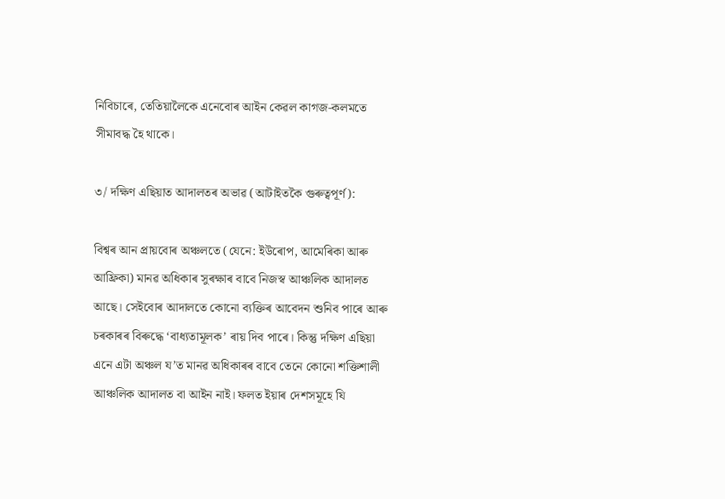নিবিচাৰে, তেতিয়ালৈকে এনেবোৰ আইন কেৱল কাগজ-কলমতে সীমাবদ্ধ হৈ থাকে।

৩/ দক্ষিণ এছিয়াত আদালতৰ অভাৱ (আটাইতকৈ গুৰুত্বপূৰ্ণ):

বিশ্বৰ আন প্ৰায়বোৰ অঞ্চলতে (যেনে: ইউৰোপ, আমেৰিকা আৰু আফ্ৰিকা) মানৱ অধিকাৰ সুৰক্ষাৰ বাবে নিজস্ব আঞ্চলিক আদালত আছে। সেইবোৰ আদালতে কোনো ব্যক্তিৰ আবেদন শুনিব পাৰে আৰু চৰকাৰৰ বিৰুদ্ধে ‘বাধ্যতামূলক’ ৰায় দিব পাৰে। কিন্তু দক্ষিণ এছিয়া এনে এটা অঞ্চল য’ত মানৱ অধিকাৰৰ বাবে তেনে কোনো শক্তিশালী আঞ্চলিক আদালত বা আইন নাই। ফলত ইয়াৰ দেশসমূহে যি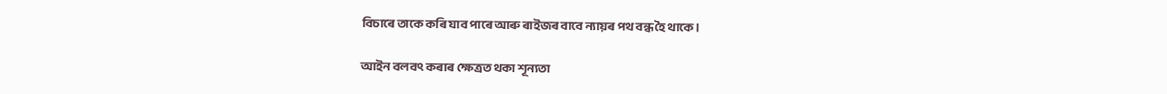বিচাৰে তাকে কৰি যাব পাৰে আৰু ৰাইজৰ বাবে ন্যায়ৰ পথ বন্ধ হৈ থাকে।

আইন বলবৎ কৰাৰ ক্ষেত্ৰত থকা শূন্যতা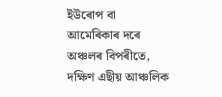ইউৰোপ বা আমেৰিকাৰ দৰে অঞ্চলৰ বিপৰীতে, দক্ষিণ এছীয় আঞ্চলিক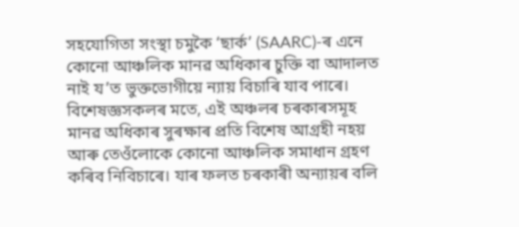সহযোগিতা সংস্থা চমুকৈ ‘ছাৰ্ক’ (SAARC)-ৰ এনে কোনো আঞ্চলিক মানৱ অধিকাৰ চুক্তি বা আদালত নাই য’ত ভুক্তভোগীয়ে ন্যায় বিচাৰি যাব পাৰে। বিশেষজ্ঞসকলৰ মতে, এই অঞ্চলৰ চৰকাৰসমূহ মানৱ অধিকাৰ সুৰক্ষাৰ প্ৰতি বিশেষ আগ্ৰহী নহয় আৰু তেওঁলোকে কোনো আঞ্চলিক সমাধান গ্ৰহণ কৰিব নিবিচাৰে। যাৰ ফলত চৰকাৰী অন্যায়ৰ বলি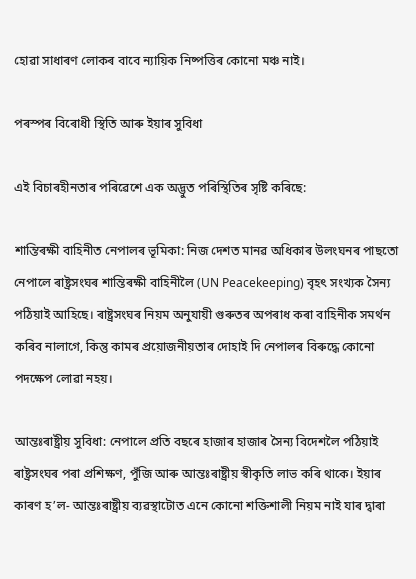হোৱা সাধাৰণ লোকৰ বাবে ন্যায়িক নিষ্পত্তিৰ কোনো মঞ্চ নাই।

পৰস্পৰ বিৰোধী স্থিতি আৰু ইয়াৰ সুবিধা

এই বিচাৰহীনতাৰ পৰিৱেশে এক অদ্ভুত পৰিস্থিতিৰ সৃষ্টি কৰিছে:

শান্তিৰক্ষী বাহিনীত নেপালৰ ভূমিকা: নিজ দেশত মানৱ অধিকাৰ উলংঘনৰ পাছতো নেপালে ৰাষ্ট্ৰসংঘৰ শান্তিৰক্ষী বাহিনীলৈ (UN Peacekeeping) বৃহৎ সংখ্যক সৈন্য পঠিয়াই আহিছে। ৰাষ্ট্ৰসংঘৰ নিয়ম অনুযায়ী গুৰুতৰ অপৰাধ কৰা বাহিনীক সমৰ্থন কৰিব নালাগে, কিন্তু কামৰ প্ৰয়োজনীয়তাৰ দোহাই দি নেপালৰ বিৰুদ্ধে কোনো পদক্ষেপ লোৱা নহয়।

আন্তঃৰাষ্ট্ৰীয় সুবিধা: নেপালে প্ৰতি বছৰে হাজাৰ হাজাৰ সৈন্য বিদেশলৈ পঠিয়াই ৰাষ্ট্ৰসংঘৰ পৰা প্ৰশিক্ষণ, পুঁজি আৰু আন্তঃৰাষ্ট্ৰীয় স্বীকৃতি লাভ কৰি থাকে। ইয়াৰ কাৰণ হ’ল- আন্তঃৰাষ্ট্ৰীয় ব্যৱস্থাটোত এনে কোনো শক্তিশালী নিয়ম নাই যাৰ দ্বাৰা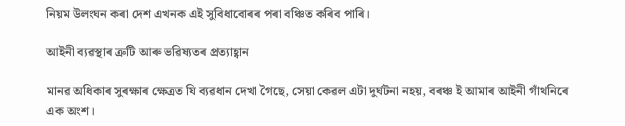নিয়ম উলংঘন কৰা দেশ এখনক এই সুবিধাবোৰৰ পৰা বঞ্চিত কৰিব পাৰি।

আইনী ব্যৱস্থাৰ ত্ৰুটি আৰু ভৱিষ্যতৰ প্ৰত্যাহ্বান

মানৱ অধিকাৰ সুৰক্ষাৰ ক্ষেত্ৰত যি ব্যৱধান দেখা গৈছে, সেয়া কেৱল এটা দুৰ্ঘটনা নহয়, বৰঞ্চ ই আমাৰ আইনী গাঁথনিৰে এক অংশ।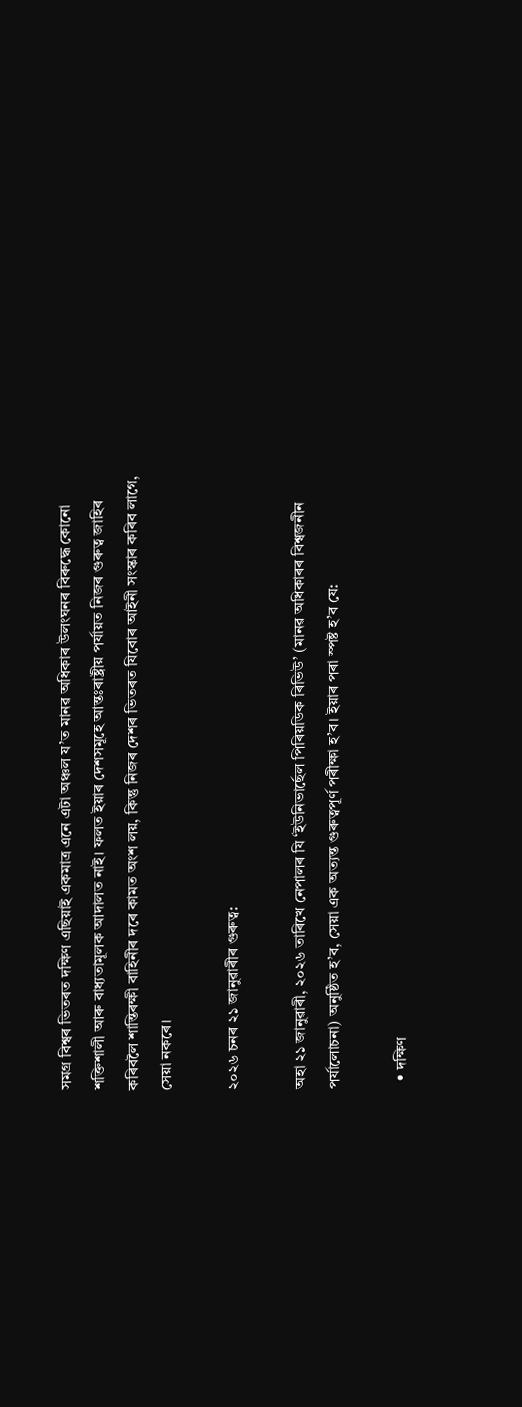সমগ্ৰ বিশ্বৰ ভিতৰত দক্ষিণ এছিয়াই একমাত্ৰ এনে এটা অঞ্চল য’ত মানৱ অধিকাৰ উলংঘনৰ বিৰুদ্ধে কোনো শক্তিশালী আৰু বাধ্যতামূলক আদালত নাই। ফলত ইয়াৰ দেশসমূহে আন্তঃৰাষ্ট্ৰীয় পৰ্যায়ত নিজৰ গুৰুত্ব জাহিৰ কৰিবলৈ শান্তিৰক্ষী বাহিনীৰ দৰে কামত অংশ লয়, কিন্তু নিজৰ দেশৰ ভিতৰত যিবোৰ আইনী সংস্কাৰ কৰিব লাগে, সেয়া নকৰে।

২০২৬ চনৰ ২১ জানুৱাৰীৰ গুৰুত্ব:

অহা ২১ জানুৱাৰী, ২০২৬ তাৰিখে নেপালৰ যি ‘ইউনিভাৰ্ছেল পিৰিয়ডিক ৰিভিউ’ (মানৱ অধিকাৰৰ বিশ্বজনীন পৰ্যালোচনা) অনুষ্ঠিত হ’ব, সেয়া এক অত্যন্ত গুৰুত্বপূৰ্ণ পৰীক্ষা হ’ব। ইয়াৰ পৰা স্পষ্ট হ’ব যে:

  • দক্ষিণ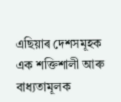এছিয়াৰ দেশসমূহক এক শক্তিশালী আৰু বাধ্যতামূলক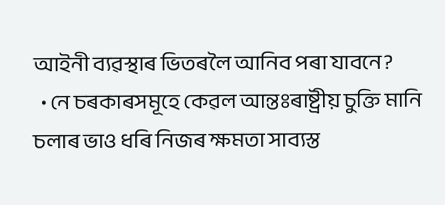আইনী ব্যৱস্থাৰ ভিতৰলৈ আনিব পৰা যাবনে?
  • নে চৰকাৰসমূহে কেৱল আন্তঃৰাষ্ট্ৰীয় চুক্তি মানি চলাৰ ভাও ধৰি নিজৰ ক্ষমতা সাব্যস্ত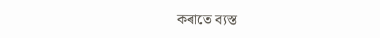কৰাতে ব্যস্ত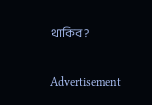থাকিব?

Advertisement